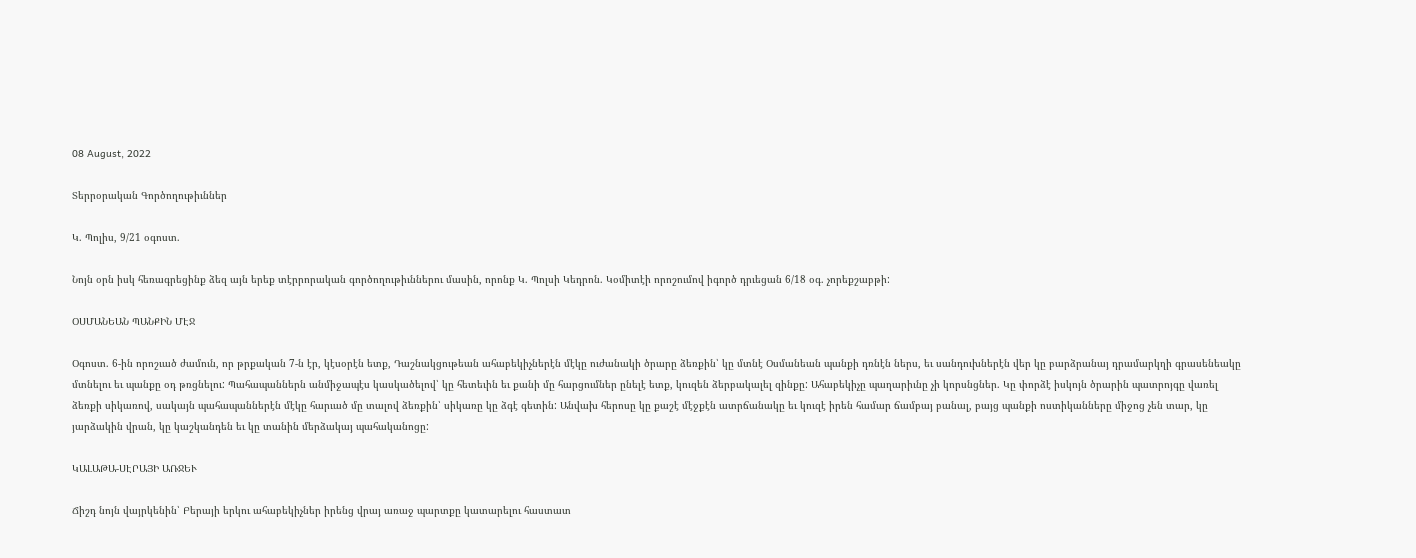08 August, 2022

Տերրօրական Գործողութիւններ

Կ. Պոլիս, 9/21 օգոստ.

Նոյն օրն իսկ հեռագրեցինք ձեզ այն երեք տէրրորական գործողութիւններու մասին, որոնք Կ. Պոլսի Կեդրոն. Կօմիտէի որոշումով իգործ դրւեցան 6/18 օգ. չորեքշաբթի:

ՕՍՄԱՆԵԱՆ ՊԱՆՔԻՆ ՄԷՋ

Օգոստ. 6-ին որոշւած ժամուն, որ թրքական 7-ն էր, կէսօրէն ետք, Դաշնակցութեան ահաբեկիչներէն մէկը ուժանակի ծրարը ձեռքին՝ կը մտնէ Օսմանեան պանքի դռնէն ներս, եւ սանդուխներէն վեր կը բարձրանայ դրամարկղի գրասենեակը մտնելու եւ պանքը օդ թռցնելու: Պահապաններն անմիջապէս կասկածելով՝ կը հետեւին եւ քանի մը հարցումներ ընելէ ետք, կուզեն ձերբակալել զինքը: Ահաբեկիչը պաղարիւնը չի կորսնցներ. Կը փորձէ իսկոյն ծրարին պատրոյգը վառել ձեռքի սիկառով, սակայն պահապաններէն մէկը հարւած մը տալով ձեռքին՝ սիկառը կը ձգէ գետին: Անվախ հերոսը կը քաշէ մէջքէն ատրճանակը եւ կուզէ իրեն համար ճամբայ բանալ, բայց պանքի ոստիկանները միջոց չեն տար, կը յարձակին վրան, կը կաշկանդեն եւ կը տանին մերձակայ պահականոցը:

ԿԱԼԱԹԱ-ՍԷՐԱՅԻ ԱՌՋԵՒ

Ճիշդ նոյն վայրկենին՝ Բերայի երկու ահաբեկիչներ իրենց վրայ առաջ պարտքը կատարելու հաստատ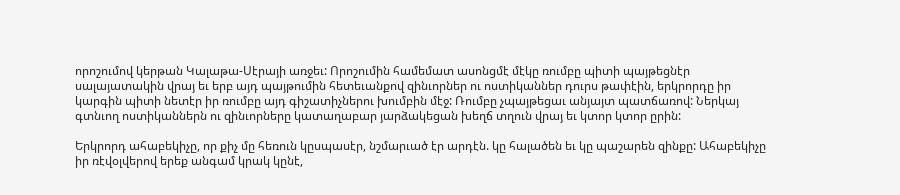որոշումով կերթան Կալաթա-Սէրայի առջեւ: Որոշումին համեմատ ասոնցմէ մէկը ռումբը պիտի պայթեցնէր սալայատակին վրայ եւ երբ այդ պայթումին հետեւանքով զինւորներ ու ոստիկաններ դուրս թափէին, երկրորդը իր կարգին պիտի նետէր իր ռումբը այդ գիշատիչներու խումբին մէջ: Ռումբը չպայթեցաւ անյայտ պատճառով: Ներկայ գտնւող ոստիկաններն ու զինւորները կատաղաբար յարձակեցան խեղճ տղուն վրայ եւ կտոր կտոր ըրին:

Երկրորդ ահաբեկիչը, որ քիչ մը հեռուն կըսպասէր, նշմարւած էր արդէն. կը հալածեն եւ կը պաշարեն զինքը: Ահաբեկիչը իր ռէվօլվերով երեք անգամ կրակ կընէ,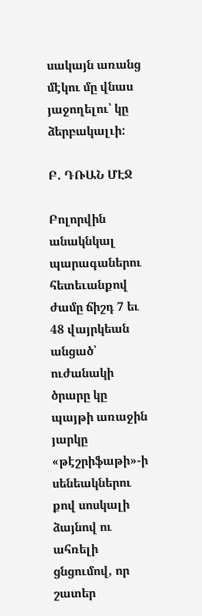սակայն առանց մէկու մը վնաս յաջողելու՝ կը ձերբակալւի:

Բ. ԴՌԱՆ ՄԷՋ

Բոլորվին անակնկալ պարագաներու հետեւանքով ժամը ճիշդ 7 եւ 48 վայրկեան անցած՝ ուժանակի ծրարը կը պայթի առաջին յարկը «թէշրիֆաթի»-ի սենեակներու քով սոսկալի ձայնով ու ահռելի ցնցումով, որ շատեր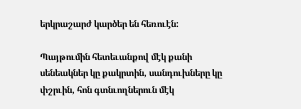երկրաշարժ կարծեր են հեռուէն:

Պայթումին հետեւանքով մէկ քանի սենեակներ կը քակրտին, սանդուխները կը փշրւին, հոն գտնւողներուն մէկ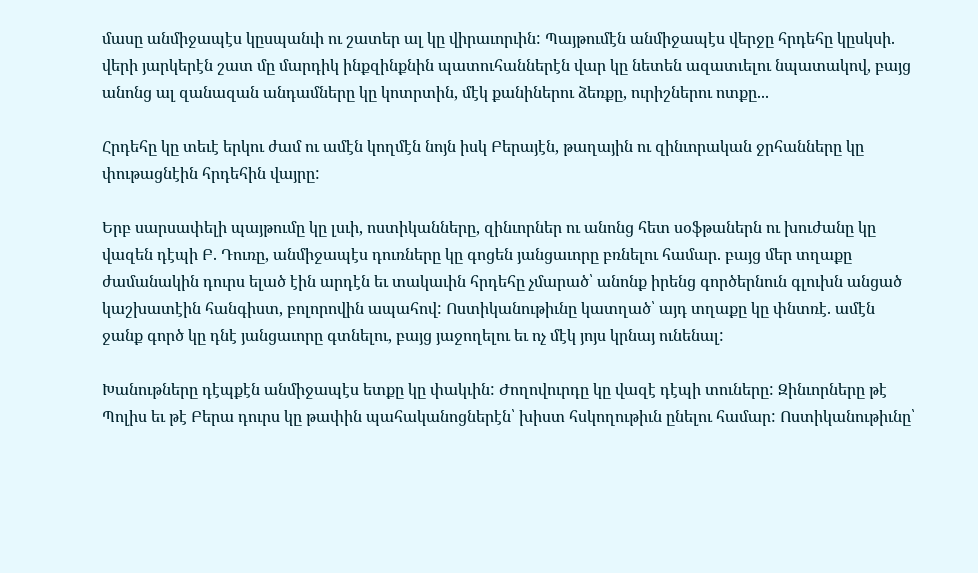մասը անմիջապէս կըսպանւի ու շատեր ալ կը վիրաւորւին: Պայթումէն անմիջապէս վերջը հրդեհը կըսկսի. վերի յարկերէն շատ մը մարդիկ ինքզինքնին պատուհաններէն վար կը նետեն ազատւելու նպատակով, բայց անոնց ալ զանազան անդամները կը կոտրտին, մէկ քանիներու ձեռքը, ուրիշներու ոտքը...

Հրդեհը կը տեւէ երկու ժամ ու ամէն կողմէն նոյն իսկ Բերայէն, թաղային ու զինւորական ջրհանները կը փութացնէին հրդեհին վայրը:

Երբ սարսափելի պայթումը կը լսւի, ոստիկանները, զինւորներ ու անոնց հետ սօֆթաներն ու խուժանը կը վազեն դէպի Բ. Դուռը, անմիջապէս դուռները կը գոցեն յանցաւորը բռնելու համար. բայց մեր տղաքը ժամանակին դուրս ելած էին արդէն եւ տակաւին հրդեհը չմարած՝ անոնք իրենց գործերնուն գլուխն անցած կաշխատէին հանգիստ, բոլորովին ապահով: Ոստիկանութիւնը կատղած՝ այդ տղաքը կը փնտռէ. ամէն ջանք գործ կը դնէ յանցաւորը գտնելու, բայց յաջողելու եւ ոչ մէկ յոյս կրնայ ունենալ:

Խանութները դէպքէն անմիջապէս ետքը կը փակւին: Ժողովուրդը կը վազէ դէպի տուները: Զինւորները թէ  Պոլիս եւ թէ Բերա դուրս կը թափին պահականոցներէն՝ խիստ հսկողութիւն ընելու համար: Ոստիկանութիւնը՝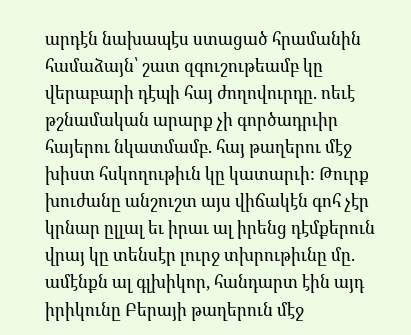արդէն նախապէս ստացած հրամանին համաձայն՝ շատ զգուշութեամբ կը վերաբարի դէպի հայ ժողովուրդը. ոեւէ թշնամական արարք չի գործադրւիր հայերու նկատմամբ. հայ թաղերու մէջ խիստ հսկողութիւն կը կատարւի: Թուրք խուժանը անշուշտ այս վիճակէն գոհ չէր կրնար ըլլալ եւ իրաւ ալ իրենց դէմքերուն վրայ կը տենսէր լուրջ տխրութիւնը մը. ամէնքն ալ գլխիկոր, հանդարտ էին այդ իրիկունը Բերայի թաղերուն մէջ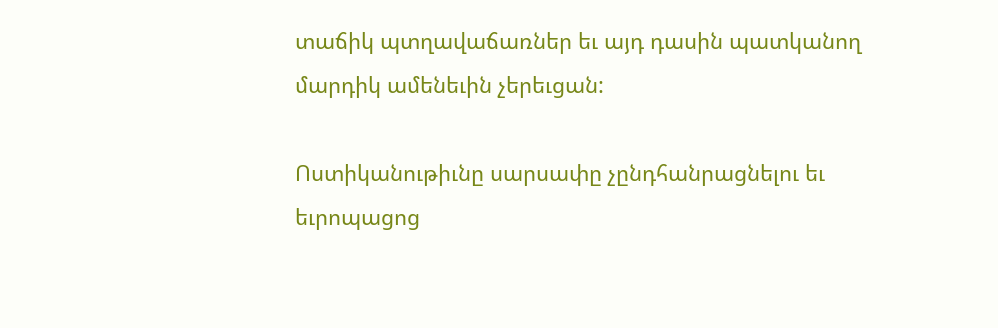տաճիկ պտղավաճառներ եւ այդ դասին պատկանող մարդիկ ամենեւին չերեւցան:

Ոստիկանութիւնը սարսափը չընդհանրացնելու եւ եւրոպացոց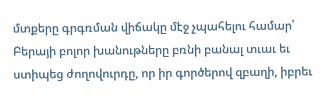մտքերը գրգռման վիճակը մէջ չպահելու համար՝ Բերայի բոլոր խանութները բռնի բանալ տւաւ եւ ստիպեց ժողովուրդը, որ իր գործերով զբաղի, իբրեւ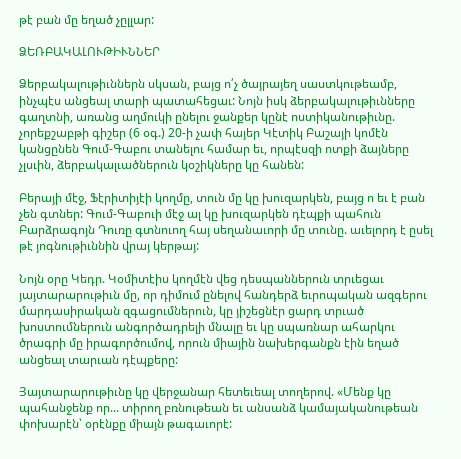թէ բան մը եղած չըլլար:

ՁԵՌԲԱԿԱԼՈՒԹԻՒՆՆԵՐ

Ձերբակալութիւններն սկսան, բայց ո՛չ ծայրայեղ սաստկութեամբ, ինչպէս անցեալ տարի պատահեցաւ: Նոյն իսկ ձերբակալութիւնները գաղտնի, առանց աղմուկի ընելու ջանքեր կընէ ոստիկանութիւնը. չորեքշաբթի գիշեր (6 օգ.) 20-ի չափ հայեր Կէտիկ Բաշայի կոմէն կանցընեն Գում-Գաբու տանելու համար եւ, որպէսզի ոտքի ձայները չլսւին, ձերբակալւածներուն կօշիկները կը հանեն:

Բերայի մէջ, Ֆէրիտիյէի կողմը, տուն մը կը խուզարկեն, բայց ո եւ է բան չեն գտներ: Գում-Գաբուի մէջ ալ կը խուզարկեն դէպքի պահուն Բարձրագոյն Դուռը գտնուող հայ սեղանաւորի մը տունը. աւելորդ է ըսել թէ յոգնութիւննին վրայ կերթայ:

Նոյն օրը Կեդր. Կօմիտէիս կողմէն վեց դեսպաններուն տրւեցաւ յայտարարութիւն մը, որ դիմում ընելով հանդերձ եւրոպական ազգերու մարդասիրական զգացումներուն, կը յիշեցնէր ցարդ տրւած խոստումներուն անգործադրելի մնալը եւ կը սպառնար ահարկու ծրագրի մը իրագործումով, որուն միային նախերգանքն էին եղած անցեալ տարւան դէպքերը:

Յայտարարութիւնը կը վերջանար հետեւեալ տողերով. «Մենք կը պահանջենք որ... տիրող բռնութեան եւ անսանձ կամայականութեան փոխարէն՝ օրէնքը միայն թագաւորէ: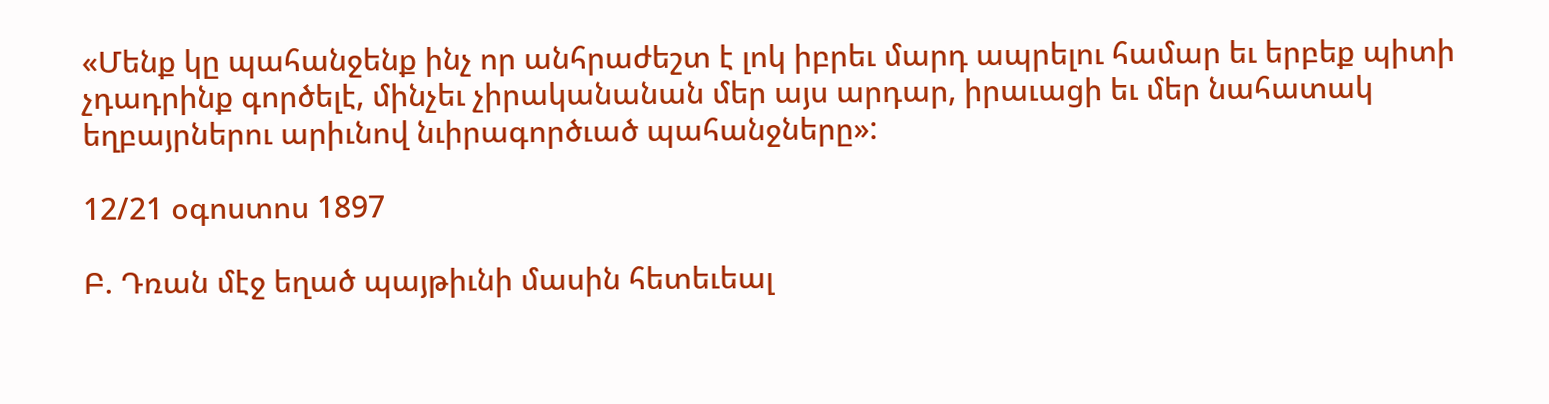«Մենք կը պահանջենք ինչ որ անհրաժեշտ է լոկ իբրեւ մարդ ապրելու համար եւ երբեք պիտի չդադրինք գործելէ, մինչեւ չիրականանան մեր այս արդար, իրաւացի եւ մեր նահատակ եղբայրներու արիւնով նւիրագործւած պահանջները»:

12/21 օգոստոս 1897

Բ. Դռան մէջ եղած պայթիւնի մասին հետեւեալ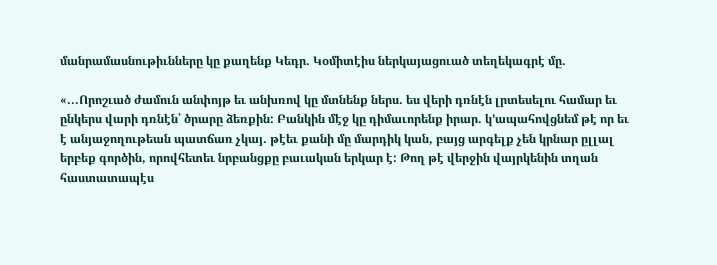մանրամասնութիւնները կը քաղենք Կեդր. Կօմիտէիս ներկայացուած տեղեկագրէ մը.

«...Որոշւած ժամուն անփոյթ եւ անխռով կը մտնենք ներս. ես վերի դռնէն լրտեսելու համար եւ ընկերս վարի դռնէն՝ ծրարը ձեռքին: Բանկին մէջ կը դիմաւորենք իրար. կ'ապահովցնեմ թէ որ եւ է անյաջողութեան պատճառ չկայ. թէեւ քանի մը մարդիկ կան, բայց արգելք չեն կրնար ըլլալ երբեք գործին, որովհետեւ նրբանցքը բաւական երկար է: Թող թէ վերջին վայրկենին տղան հաստատապէս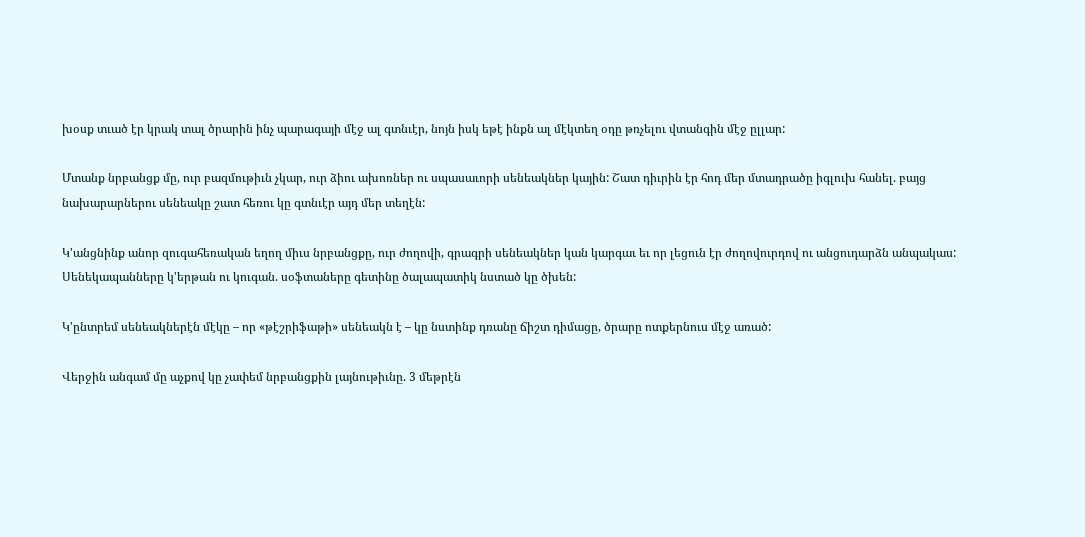խօսք տւած էր կրակ տալ ծրարին ինչ պարագայի մէջ ալ գտնւէր, նոյն իսկ եթէ ինքն ալ մէկտեղ օդը թռչելու վտանգին մէջ ըլլար:

Մտանք նրբանցք մը, ուր բազմութիւն չկար, ուր ձիու ախոռներ ու սպասաւորի սենեակներ կային: Շատ դիւրին էր հոդ մեր մտադրածը իգլուխ հանել. բայց նախարարներու սենեակը շատ հեռու կը գտնւէր այդ մեր տեղէն:

Կ'անցնինք անոր զուգահեռական եղող միւս նրբանցքը, ուր ժողովի, գրագրի սենեակներ կան կարգաւ եւ որ լեցուն էր ժողովուրդով ու անցուդարձն անպակաս: Սենեկապանները կ'երթան ու կուգան. սօֆտաները գետինը ծալապատիկ նստած կը ծխեն:

Կ'ընտրեմ սենեակներէն մէկը – որ «թէշրիֆաթի» սենեակն է – կը նստինք դռանը ճիշտ դիմացը, ծրարը ոտքերնուս մէջ առած:

Վերջին անգամ մը աչքով կը չափեմ նրբանցքին լայնութիւնը. 3 մեթրէն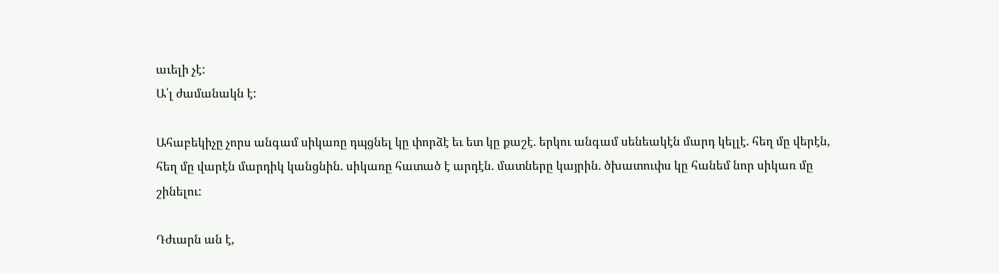աւելի չէ:
Ա՛լ ժամանակն է:

Ահաբեկիչը չորս անգամ սիկառը դպցնել կը փորձէ եւ ետ կը քաշէ. երկու անգամ սենեակէն մարդ կելլէ. հեղ մը վերէն, հեղ մը վարէն մարդիկ կանցնին. սիկառը հատած է արդէն. մատները կայրին. ծխատուփս կը հանեմ նոր սիկառ մը շինելու:

Դժւարն ան է,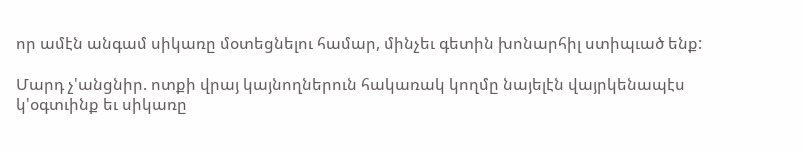որ ամէն անգամ սիկառը մօտեցնելու համար, մինչեւ գետին խոնարհիլ ստիպւած ենք:

Մարդ չ'անցնիր. ոտքի վրայ կայնողներուն հակառակ կողմը նայելէն վայրկենապէս կ'օգտւինք եւ սիկառը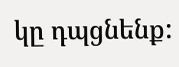կը դպցնենք: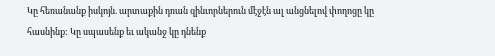Կը հեռանանք իսկոյն. արտաքին դռան զինւորներուն մէջէն ալ անցնելով փողոցը կը հասնինք: Կը սպասենք եւ ականջ կը դնենք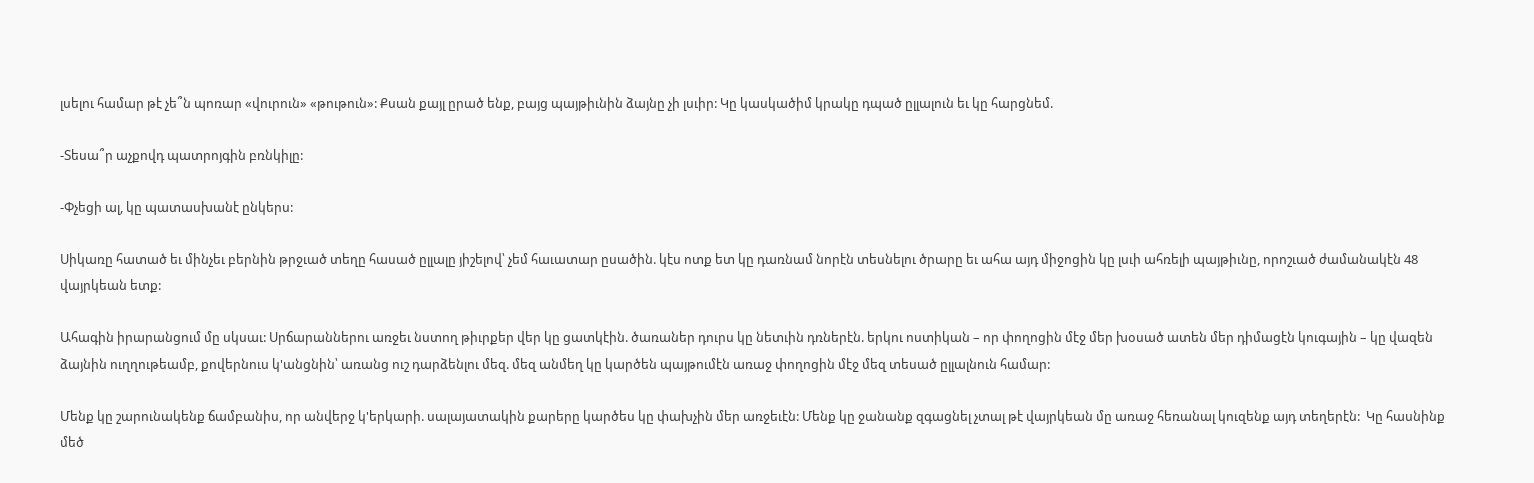լսելու համար թէ չե՞ն պոռար «վուրուն» «թութուն»: Քսան քայլ ըրած ենք, բայց պայթիւնին ձայնը չի լսւիր: Կը կասկածիմ կրակը դպած ըլլալուն եւ կը հարցնեմ.

-Տեսա՞ր աչքովդ պատրոյգին բռնկիլը:

-Փչեցի ալ, կը պատասխանէ ընկերս:

Սիկառը հատած եւ մինչեւ բերնին թրջւած տեղը հասած ըլլալը յիշելով՝ չեմ հաւատար ըսածին. կէս ոտք ետ կը դառնամ նորէն տեսնելու ծրարը եւ ահա այդ միջոցին կը լսւի ահռելի պայթիւնը, որոշւած ժամանակէն 48 վայրկեան ետք:

Ահագին իրարանցում մը սկսաւ: Սրճարաններու առջեւ նստող թիւրքեր վեր կը ցատկէին. ծառաներ դուրս կը նետւին դռներէն. երկու ոստիկան – որ փողոցին մէջ մեր խօսած ատեն մեր դիմացէն կուգային – կը վազեն ձայնին ուղղութեամբ, քովերնուս կ'անցնին՝ առանց ուշ դարձենլու մեզ. մեզ անմեղ կը կարծեն պայթումէն առաջ փողոցին մէջ մեզ տեսած ըլլալնուն համար:

Մենք կը շարունակենք ճամբանիս, որ անվերջ կ'երկարի. սալայատակին քարերը կարծես կը փախչին մեր առջեւէն: Մենք կը ջանանք զգացնել չտալ թէ վայրկեան մը առաջ հեռանալ կուզենք այդ տեղերէն:  Կը հասնինք մեծ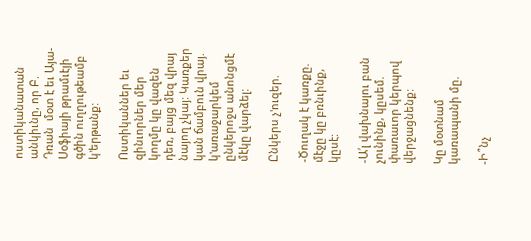ոստիկանատան անկիւնը, որ Բ. Դռան  մօտ է եւ Այա-Սօֆիայի թրամւէյի գծին ուղղութեամբ կ'երթանք:

Ոստիկաններ եւ զինւորներ մեր կողմը կը վազեն դեռ, բայց մեզ վրայ նայող չկայ: Կառքեր կան ճամբուն վրայ. կ'առաջարկեմ ընկերոջս անոնցմէ մէկը վարձել:

Ընկերս չ'ուզեր.

-Ծուղակ է կառքը. մէջը կը բռնւինք, կըսէ:

-Ա՛լ վախնալու բան չունինք, կըսեմ. փառաւոր կերպով վերջացնենք:

Կը մօտնամ կառապանի մը.

-Ի՞նչ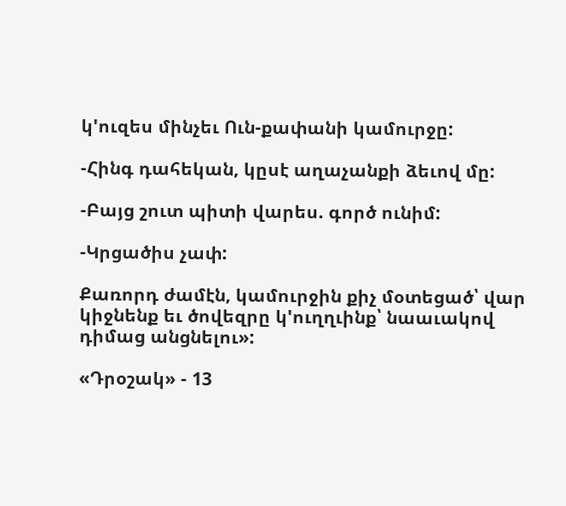կ'ուզես մինչեւ Ուն-քափանի կամուրջը:

-Հինգ դահեկան, կըսէ աղաչանքի ձեւով մը:

-Բայց շուտ պիտի վարես. գործ ունիմ:

-Կրցածիս չափ:

Քառորդ ժամէն, կամուրջին քիչ մօտեցած՝ վար կիջնենք եւ ծովեզրը կ'ուղղւինք՝ նաաւակով դիմաց անցնելու»:

«Դրօշակ» - 13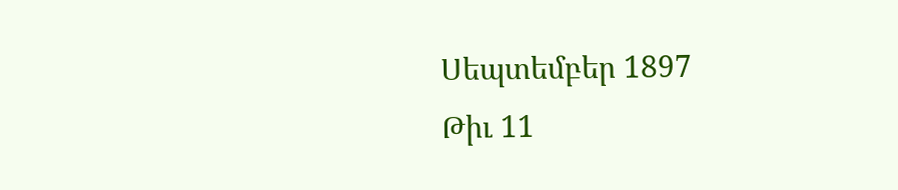Սեպտեմբեր 1897
Թիւ 11